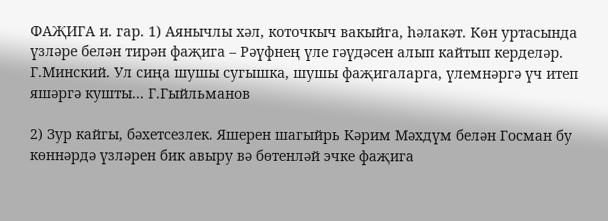ФАҖИГА и. гар. 1) Аянычлы хәл, коточкыч вакыйга, һәлакәт. Көн уртасында үзләре белән тирән фаҗига – Рәүфнең үле гәүдәсен алып кайтып керделәр. Г.Минский. Ул сиңа шушы сугышка, шушы фаҗигаларга, үлемнәргә үч итеп яшәргә кушты... Г.Гыйльманов

2) Зур кайгы, бәхетсезлек. Яшерен шагыйрь Кәрим Мәхдүм белән Госман бу көннәрдә үзләрен бик авыру вә бөтенләй эчке фаҗига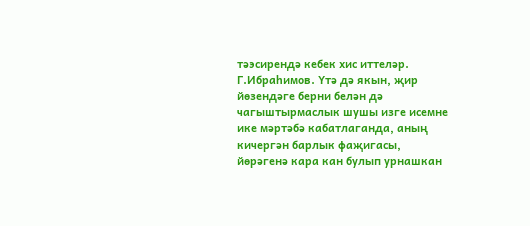тәэсирендә кебек хис иттеләр. Г.Ибраһимов. Үтә дә якын, җир йөзендәге берни белән дә чагыштырмаслык шушы изге исемне ике мәртәбә кабатлаганда, аның кичергән барлык фаҗигасы, йөрәгенә кара кан булып урнашкан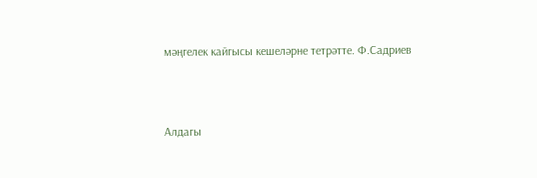мәңгелек кайгысы кешеләрне тетрәтте. Ф.Садриев



Алдагы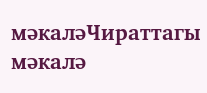мәкаләЧираттагы мәкалә